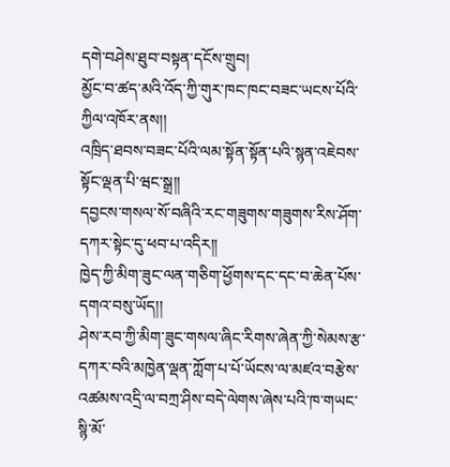དགེ་བཤེས་ཐུབ་བསྟན་དངོས་གྲུབ།
མྱོང་བ་ཚད་མའི་འོད་ཀྱི་གུར་ཁང་ཁང་བཟང་ཡངས་པོའི་ཀྱིལ་འཁོར་ནས།།
འཁྲིད་ཐབས་བཟང་པོའི་ལམ་སྟོན་སྟོན་པའི་སྙན་འཇེབས་སྟོང་ལྡན་པི་ཝང་སྒྲ།།
དབྱངས་གསལ་སོ་བཞིའི་རང་གཟུགས་གཟུགས་རིས་ཤོག་དཀར་སྟེང་དུ་ཕབ་པ་འདིར།།
ཁྱེད་ཀྱི་མིག་ཟུང་ལན་གཅིག་ཕྱོགས་དང་དང་བ་ཆེན་པོས་དགའ་བསུ་ཡོད།།
ཤེས་རབ་ཀྱི་མིག་ཟུང་གསལ་ཞིང་རིགས་ཞེན་ཀྱི་སེམས་རྩ་དཀར་བའི་མཁྱེན་ལྡན་ཀློག་པ་པོ་ཡོངས་ལ་མཛའ་བརྩེས་འཚམས་འདྲི་ལ་བཀྲ་ཤིས་བདེ་ལེགས་ཞེས་པའི་ཁ་གཡང་སྙི་མོ་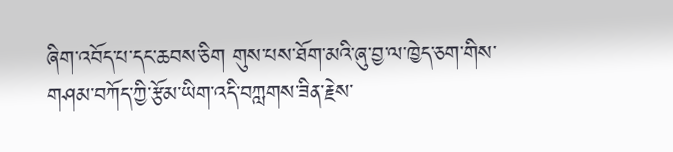ཞིག་འབོད་པ་དང་ཆབས་ཅིག གུས་པས་ཐོག་མའི་ཞུ་བྱ་ལ་ཁྱེད་ཅག་གིས་གཤམ་བཀོད་ཀྱི་རྩོམ་ཡིག་འདི་བཀླགས་ཟིན་རྗེས་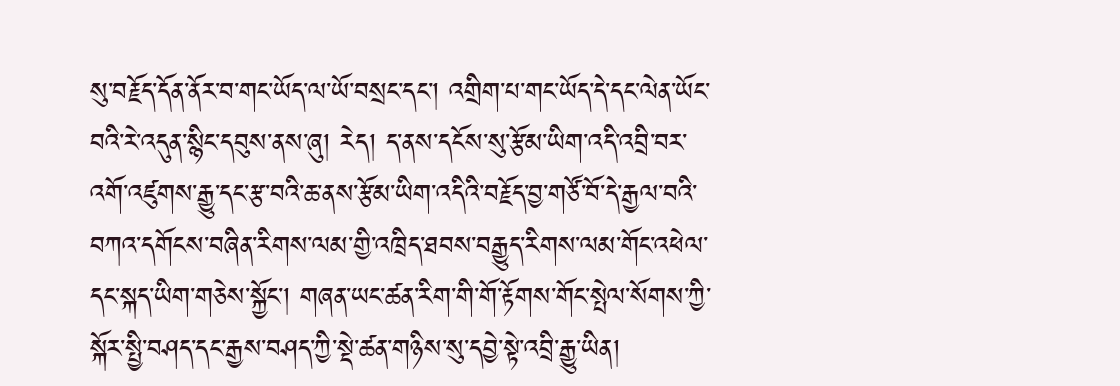སུ་བརྗོད་དོན་ནོར་བ་གང་ཡོད་ལ་ཡོ་བསྲང་དང་། འགྲིག་པ་གང་ཡོད་དེ་དང་ལེན་ཡོང་བའི་རེ་འདུན་སྙིང་དབུས་ནས་ཞུ། རེད། ད་ནས་དངོས་སུ་རྩོམ་ཡིག་འདི་འབྲི་བར་འགོ་འཛུགས་རྒྱུ་དང་རྩ་བའི་ཆ་ནས་རྩོམ་ཡིག་འདིའི་བརྗོད་བྱ་གཙོ་བོ་དེ་རྒྱལ་བའི་བཀའ་དགོངས་བཞིན་རིགས་ལམ་གྱི་འཁྲིད་ཐབས་བརྒྱུད་རིགས་ལམ་གོང་འཕེལ་དང་སྐད་ཡིག་གཅེས་སྐྱོང་། གཞན་ཡང་ཚན་རིག་གི་གོ་རྟོགས་གོང་སྤེལ་སོགས་ཀྱི་སྐོར་སྤྱི་བཤད་དང་རྒྱས་བཤད་ཀྱི་སྡེ་ཚན་གཉིས་སུ་དབྱེ་སྟེ་འབྲི་རྒྱུ་ཡིན།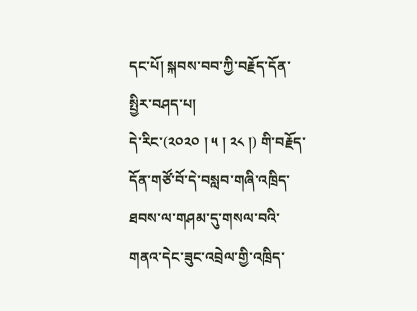དང་པོ། སྐབས་བབ་ཀྱི་བརྗོད་དོན་སྤྱིར་བཤད་པ།
དེ་རིང་(༢༠༢༠ ། ༥ ། ༢༨ །) གི་བརྗོད་དོན་གཙོ་བོ་དེ་བསླབ་གཞི་འཁྲིད་ཐབས་ལ་གཤམ་དུ་གསལ་བའི་གནའ་དེང་ཟུང་འབྲེལ་གྱི་འཁྲིད་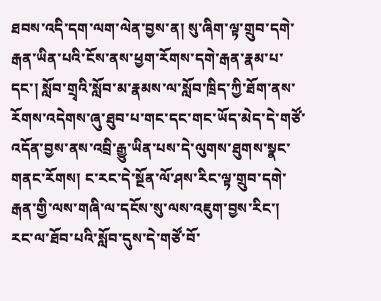ཐབས་འདི་དག་ལག་ལེན་བྱས་ན། སུ་ཞིག་ལྟ་གྲུབ་དགེ་རྒན་ཡིན་པའི་ངོས་ནས་ཕྱག་རོགས་དགེ་རྒན་རྣམ་པ་དང་། སློབ་གྲྭའི་སློབ་མ་རྣམས་ལ་སློབ་ཁྲིད་ཀྱི་ཐོག་ནས་རོགས་འདེགས་ཞུ་ཐུབ་པ་གང་དང་གང་ཡོད་མེད་དེ་གཙོ་འདོན་བྱས་ནས་འབྲི་རྒྱུ་ཡིན་པས་དེ་ལུགས་ཐུགས་སྣང་གནང་རོགས། ང་རང་དེ་སྔོན་ལོ་ཤས་རིང་ལྟ་གྲུབ་དགེ་རྒན་གྱི་ལས་གཞི་ལ་དངོས་སུ་ལས་འཇུག་བྱས་རིང་། རང་ལ་ཐོབ་པའི་སློབ་དུས་དེ་གཙོ་བོ་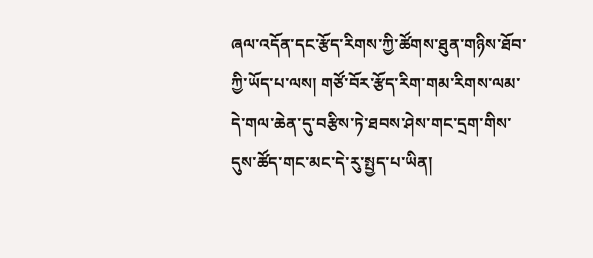ཞལ་འདོན་དང་རྩོད་རིགས་ཀྱི་ཚོགས་ཐུན་གཉིས་ཐོབ་ཀྱི་ཡོད་པ་ལས། གཙོ་བོར་རྩོད་རིག་གམ་རིགས་ལམ་དེ་གལ་ཆེན་དུ་བརྩིས་ཏེ་ཐབས་ཤེས་གང་དྲག་གིས་དུས་ཚོད་གང་མང་དེ་རུ་སྤྱད་པ་ཡིན།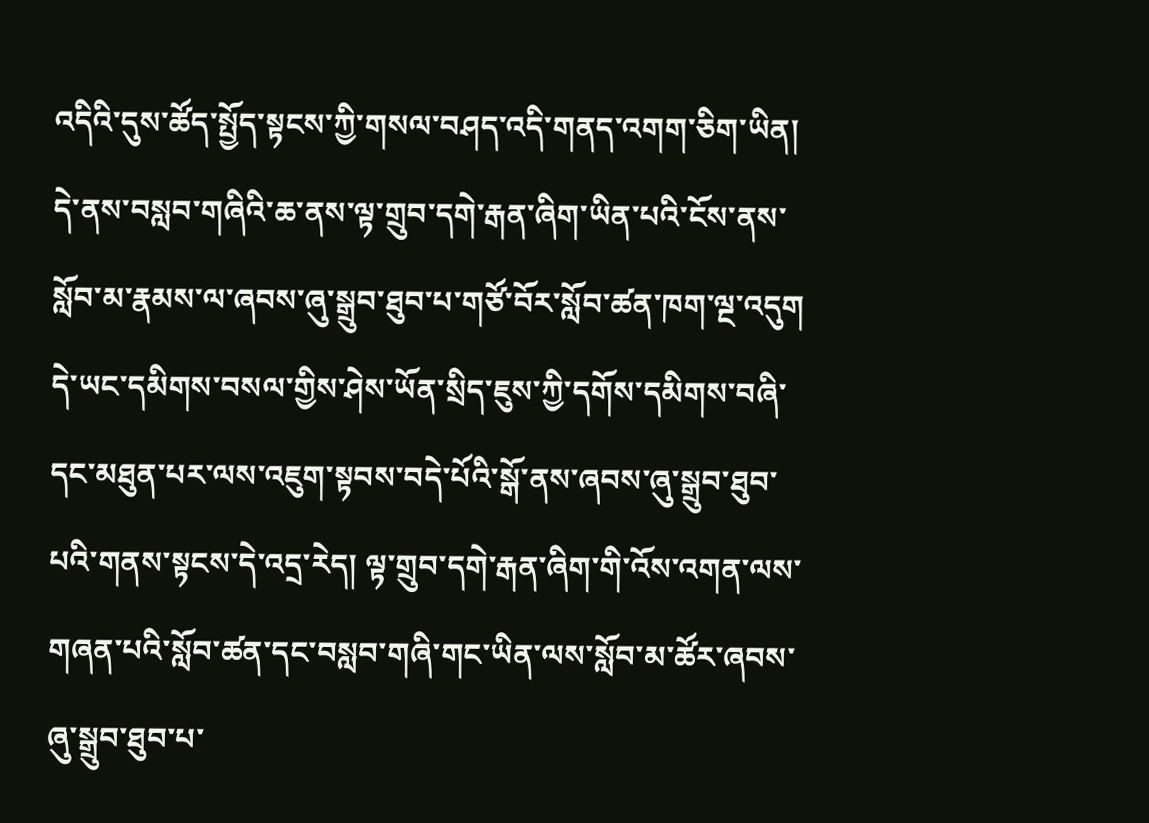འདིའི་དུས་ཚོད་སྤྱོད་སྟངས་ཀྱི་གསལ་བཤད་འདི་གནད་འགག་ཅིག་ཡིན།
དེ་ནས་བསླབ་གཞིའི་ཆ་ནས་ལྟ་གྲུབ་དགེ་རྒན་ཞིག་ཡིན་པའི་ངོས་ནས་སློབ་མ་རྣམས་ལ་ཞབས་ཞུ་སྒྲུབ་ཐུབ་པ་གཙོ་བོར་སློབ་ཚན་ཁག་ལྔ་འདུག དེ་ཡང་དམིགས་བསལ་གྱིས་ཤེས་ཡོན་སྲིད་ཇུས་ཀྱི་དགོས་དམིགས་བཞི་དང་མཐུན་པར་ལས་འཇུག་སྟབས་བདེ་པོའི་སྒོ་ནས་ཞབས་ཞུ་སྒྲུབ་ཐུབ་པའི་གནས་སྟངས་དེ་འདྲ་རེད། ལྟ་གྲུབ་དགེ་རྒན་ཞིག་གི་འོས་འགན་ལས་གཞན་པའི་སློབ་ཚན་དང་བསླབ་གཞི་གང་ཡིན་ལས་སློབ་མ་ཚོར་ཞབས་ཞུ་སྒྲུབ་ཐུབ་པ་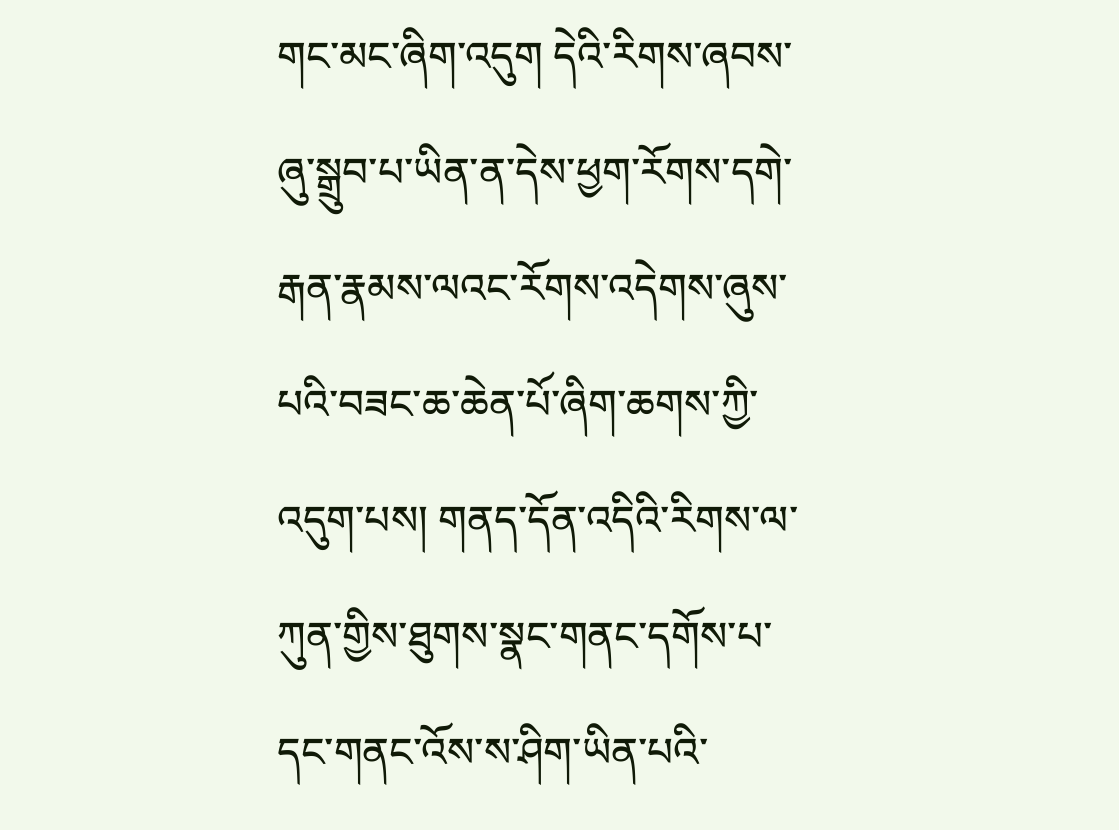གང་མང་ཞིག་འདུག དེའི་རིགས་ཞབས་ཞུ་སྒྲུབ་པ་ཡིན་ན་དེས་ཕྱག་རོགས་དགེ་རྒན་རྣམས་ལའང་རོགས་འདེགས་ཞུས་པའི་བཟང་ཆ་ཆེན་པོ་ཞིག་ཆགས་ཀྱི་འདུག་པས། གནད་དོན་འདིའི་རིགས་ལ་ཀུན་གྱིས་ཐུགས་སྣང་གནང་དགོས་པ་དང་གནང་འོས་ས་ཤིག་ཡིན་པའི་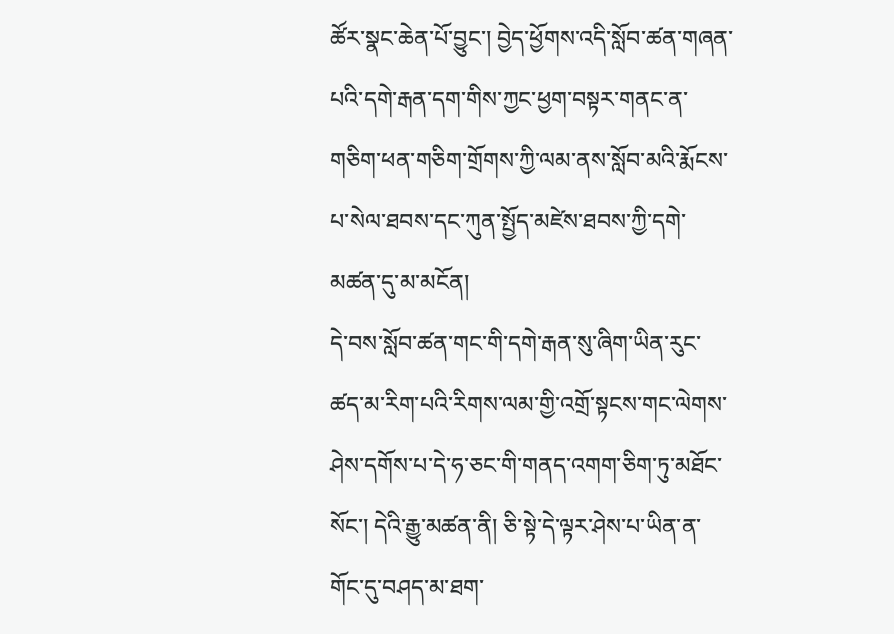ཚོར་སྣང་ཆེན་པོ་བྱུང་། བྱེད་ཕྱོགས་འདི་སློབ་ཚན་གཞན་པའི་དགེ་རྒན་དག་གིས་ཀྱང་ཕྱག་བསྟར་གནང་ན་གཅིག་ཕན་གཅིག་གྲོགས་ཀྱི་ལམ་ནས་སློབ་མའི་རྨོངས་པ་སེལ་ཐབས་དང་ཀུན་སྤྱོད་མཛེས་ཐབས་ཀྱི་དགེ་མཚན་དུ་མ་མངོན།
དེ་བས་སློབ་ཚན་གང་གི་དགེ་རྒན་སུ་ཞིག་ཡིན་རུང་ཚད་མ་རིག་པའི་རིགས་ལམ་གྱི་འགྲོ་སྟངས་གང་ལེགས་ཤེས་དགོས་པ་དེ་ཧ་ཅང་གི་གནད་འགག་ཅིག་ཏུ་མཐོང་སོང་། དེའི་རྒྱུ་མཚན་ནི། ཅི་སྟེ་དེ་ལྟར་ཤེས་པ་ཡིན་ན་གོང་དུ་བཤད་མ་ཐག་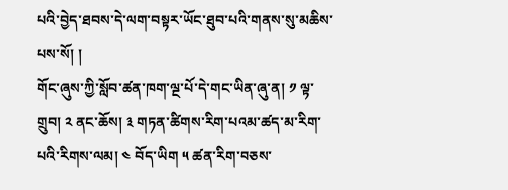པའི་བྱེད་ཐབས་དེ་ལག་བསྟར་ཡོང་ཐུབ་པའི་གནས་སུ་མཆིས་པས་སོ། །
གོང་ཞུས་ཀྱི་སློབ་ཚན་ཁག་ལྔ་པོ་དེ་གང་ཡིན་ཞུ་ན། ༡ ལྟ་གྲུབ། ༢ ནང་ཆོས། ༣ གཏན་ཚིགས་རིག་པའམ་ཚད་མ་རིག་པའི་རིགས་ལམ། ༤ བོད་ཡིག ༥ ཚན་རིག་བཅས་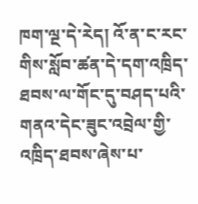ཁག་ལྔ་དེ་རེད། འོ་ན་ང་རང་གིས་སློབ་ཚན་དེ་དག་འཁྲིད་ཐབས་ལ་གོང་དུ་བཤད་པའི་གནའ་དེང་ཟུང་འབྲེལ་གྱི་འཁྲིད་ཐབས་ཞེས་པ་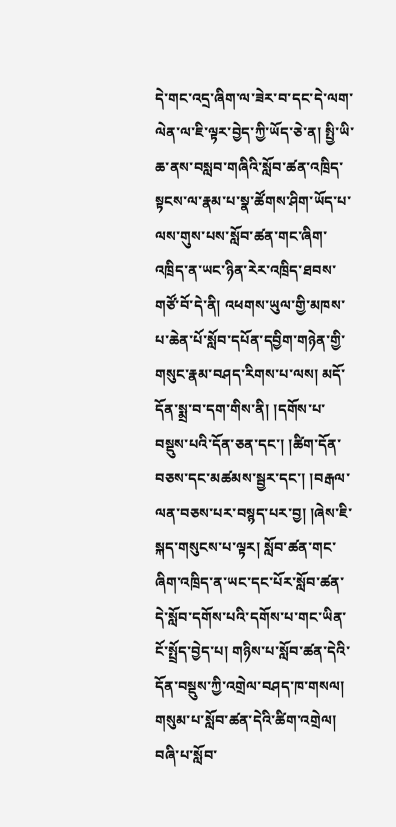དེ་གང་འདྲ་ཞིག་ལ་ཟེར་བ་དང་དེ་ལག་ལེན་ལ་ཇི་ལྟར་བྱེད་ཀྱི་ཡོད་ཅེ་ན། སྤྱི་ཡི་ཆ་ནས་བསླབ་གཞིའི་སློབ་ཚན་འཁྲིད་སྟངས་ལ་རྣམ་པ་སྣ་ཚོགས་ཤིག་ཡོད་པ་ལས་གུས་པས་སློབ་ཚན་གང་ཞིག་འཁྲིད་ན་ཡང་ཉིན་རེར་འཁྲིད་ཐབས་གཙོ་བོ་དེ་ནི། འཕགས་ཡུལ་གྱི་མཁས་པ་ཆེན་པོ་སློབ་དཔོན་དབྱིག་གཉེན་གྱི་གསུང་རྣམ་བཤད་རིགས་པ་ལས། མདོ་དོན་སྨྲ་བ་དག་གིས་ནི། །དགོས་པ་བསྡུས་པའི་དོན་ཅན་དང་། །ཚིག་དོན་བཅས་དང་མཚམས་སྦྱར་དང་། །བརྒལ་ལན་བཅས་པར་བསྙད་པར་བྱ། །ཞེས་ཇི་སྐད་གསུངས་པ་ལྟར། སློབ་ཚན་གང་ཞིག་འཁྲིད་ན་ཡང་དང་པོར་སློབ་ཚན་དེ་སློབ་དགོས་པའི་དགོས་པ་གང་ཡིན་ངོ་སྤྲོད་བྱེད་པ། གཉིས་པ་སློབ་ཚན་དེའི་དོན་བསྡུས་ཀྱི་འགྲེལ་བཤད་ཁ་གསལ། གསུམ་པ་སློབ་ཚན་དེའི་ཚིག་འགྲེལ། བཞི་པ་སློབ་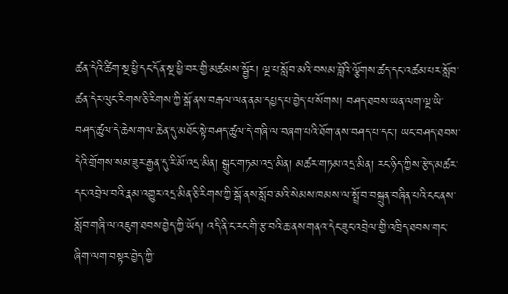ཚན་དེའི་ཚིག་སྔ་ཕྱི་དང་དོན་སྔ་ཕྱི་བར་གྱི་མཚམས་སྦྱོར། ལྔ་པ་སློབ་མའི་བསམ་བློའི་ལྕོགས་ཚད་དང་འཚམ་པར་སློབ་ཚན་དེར་ལུང་རིགས་ཅི་རིགས་ཀྱི་སྒོ་ནས་བརྒལ་ལན་ནམ་དཔྱད་པ་བྱེད་པ་སོགས། བཤད་ཐབས་ཡན་ལག་ལྔ་ཡི་བཤད་ཚུལ་དེ་ཆེས་གལ་ཆེན་དུ་མཐོང་སྟེ་བཤད་ཚུལ་དེ་གཞི་ལ་བཞག་པའི་ཐོག་ནས་བཤད་པ་དང་། ཡང་བཤད་ཐབས་དེའི་གྲོགས་སམ་ཟུར་རྒྱན་དུ་རི་མོ་འདྲ་མིན། སྒྲུང་གཏམ་འདྲ་མིན། མཚར་གཏམ་འདྲ་མིན། རང་ཉིད་ཀྱིས་རྩེད་མཚར་དང་འབྲེལ་བའི་རྣམ་འགྱུར་འདྲ་མིན་ཅི་རིགས་ཀྱི་སྒོ་ནས་སློབ་མའི་སེམས་ཁམས་ལ་སྤྲོ་བ་བསྐྲུན་བཞིན་པའི་ངང་ནས་སློབ་གཞི་ལ་འཇུག་ཐབས་བྱེད་ཀྱི་ཡོད། འདི་ནི་ང་རང་གི་རྩ་བའི་ཆ་ནས་གནའ་དེང་ཟུང་འབྲེལ་གྱི་འཁྲིད་ཐབས་གང་ཞིག་ལག་བསྟར་བྱེད་ཀྱི་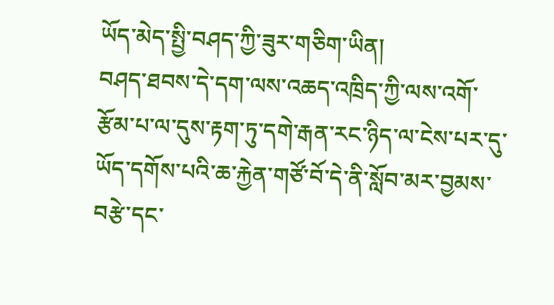ཡོད་མེད་སྤྱི་བཤད་ཀྱི་ཟུར་གཅིག་ཡིན།
བཤད་ཐབས་དེ་དག་ལས་འཆད་འཁྲིད་ཀྱི་ལས་འགོ་རྩོམ་པ་ལ་དུས་རྟག་ཏུ་དགེ་རྒན་རང་ཉིད་ལ་ངེས་པར་དུ་ཡོད་དགོས་པའི་ཆ་རྐྱེན་གཙོ་བོ་དེ་ནི་སློབ་མར་བྱམས་བརྩེ་དང་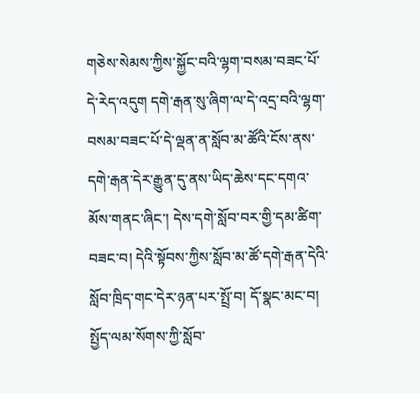གཅེས་སེམས་ཀྱིས་སྐྱོང་བའི་ལྷག་བསམ་བཟང་པོ་དེ་རེད་འདུག དགེ་རྒན་སུ་ཞིག་ལ་དེ་འདྲ་བའི་ལྷག་བསམ་བཟང་པོ་དེ་ལྡན་ན་སློབ་མ་ཚོའི་ངོས་ནས་དགེ་རྒན་དེར་རྒྱུན་དུ་ནས་ཡིད་ཆེས་དང་དགའ་མོས་གནང་ཞིང་། དེས་དགེ་སློབ་བར་གྱི་དམ་ཚིག་བཟང་བ། དེའི་སྟོབས་ཀྱིས་སློབ་མ་ཚོ་དགེ་རྒན་དེའི་སློབ་ཁྲིད་གང་དེར་ཉན་པར་སྤྲོ་བ། དོ་སྣང་མང་བ། སྤྱོད་ལམ་སོགས་ཀྱི་སློབ་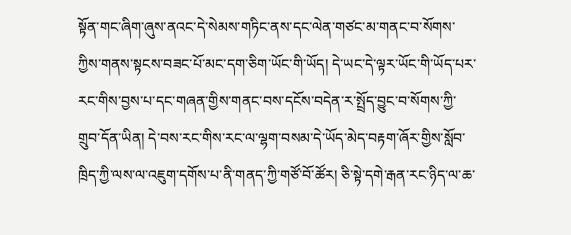སྟོན་གང་ཞིག་ཞུས་ནའང་དེ་སེམས་གཏིང་ནས་དང་ལེན་གཙང་མ་གནང་བ་སོགས་ཀྱིས་གནས་སྟངས་བཟང་པོ་མང་དག་ཅིག་ཡོང་གི་ཡོད། དེ་ཡང་དེ་ལྟར་ཡོང་གི་ཡོད་པར་རང་གིས་བྱས་པ་དང་གཞན་གྱིས་གནང་བས་དངོས་བདེན་ར་སྤྲོད་བྱུང་བ་སོགས་ཀྱི་གྲུབ་དོན་ཡིན། དེ་བས་རང་གིས་རང་ལ་ལྷག་བསམ་དེ་ཡོད་མེད་བརྟག་ཞོར་གྱིས་སློབ་ཁྲིད་ཀྱི་ལས་ལ་འཇུག་དགོས་པ་ནི་གནད་ཀྱི་གཙོ་བོ་ཚོར། ཅི་སྟེ་དགེ་རྒན་རང་ཉིད་ལ་ཆ་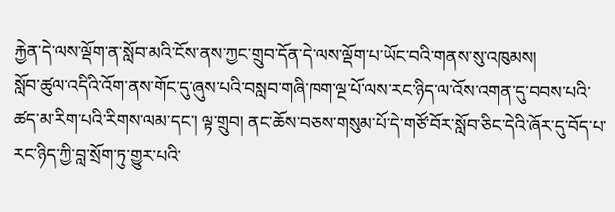རྐྱེན་དེ་ལས་ལྡོག་ན་སློབ་མའི་ངོས་ནས་ཀྱང་གྲུབ་དོན་དེ་ལས་ལྡོག་པ་ཡོང་བའི་གནས་སུ་འཁུམས།
སློབ་ཚུལ་འདིའི་འོག་ནས་གོང་དུ་ཞུས་པའི་བསླབ་གཞི་ཁག་ལྔ་པོ་ལས་རང་ཉིད་ལ་འོས་འགན་དུ་བབས་པའི་ཚད་མ་རིག་པའི་རིགས་ལམ་དང་། ལྟ་གྲུབ། ནང་ཆོས་བཅས་གསུམ་པོ་དེ་གཙོ་བོར་སློབ་ཅིང་དེའི་ཞོར་དུ་བོད་པ་རང་ཉིད་ཀྱི་བླ་སྲོག་ཏུ་གྱུར་པའི་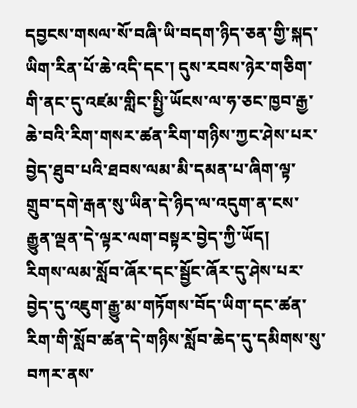དབྱངས་གསལ་སོ་བཞི་ཡི་བདག་ཉིད་ཅན་གྱི་སྐད་ཡིག་རིན་པོ་ཆེ་འདི་དང་། དུས་རབས་ཉེར་གཅིག་གི་ནང་དུ་འཛམ་གླིང་སྤྱི་ཡོངས་ལ་ཧ་ཅང་ཁྱབ་རྒྱ་ཆེ་བའི་རིག་གསར་ཚན་རིག་གཉིས་ཀྱང་ཤེས་པར་བྱེད་ཐུབ་པའི་ཐབས་ལམ་མི་དམན་པ་ཞིག་ལྟ་གྲུབ་དགེ་རྒན་སུ་ཡིན་དེ་ཉིད་ལ་འདུག་ན་ངས་རྒྱུན་ལྡན་དེ་ལྟར་ལག་བསྟར་བྱེད་ཀྱི་ཡོད།
རིགས་ལམ་སློབ་ཞོར་དང་སྦྱོང་ཞོར་དུ་ཤེས་པར་བྱེད་དུ་འཇུག་རྒྱུ་མ་གཏོགས་བོད་ཡིག་དང་ཚན་རིག་གི་སློབ་ཚན་དེ་གཉིས་སློབ་ཆེད་དུ་དམིགས་སུ་བཀར་ནས་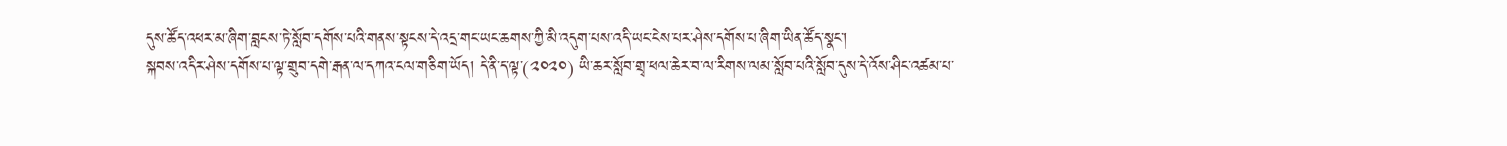དུས་ཚོད་འཕར་མ་ཞིག་བླངས་ཏེ་སློབ་དགོས་པའི་གནས་སྟངས་དེ་འདྲ་གང་ཡང་ཆགས་ཀྱི་མི་འདུག་པས་འདི་ཡང་ངེས་པར་ཤེས་དགོས་པ་ཞིག་ཡིན་ཚོད་སྣང་།
སྐབས་འདིར་ཤེས་དགོས་པ་ལྟ་གྲུབ་དགེ་རྒན་ལ་དཀའ་ངལ་གཅིག་ཡོད། དེ་ནི་ད་ལྟ་(༢༠༢༠) ཡི་ཆར་སློབ་གྲྭ་ཕལ་ཆེར་བ་ལ་རིགས་ལམ་སློབ་པའི་སློབ་དུས་དེ་འོས་ཤིང་འཚམ་པ་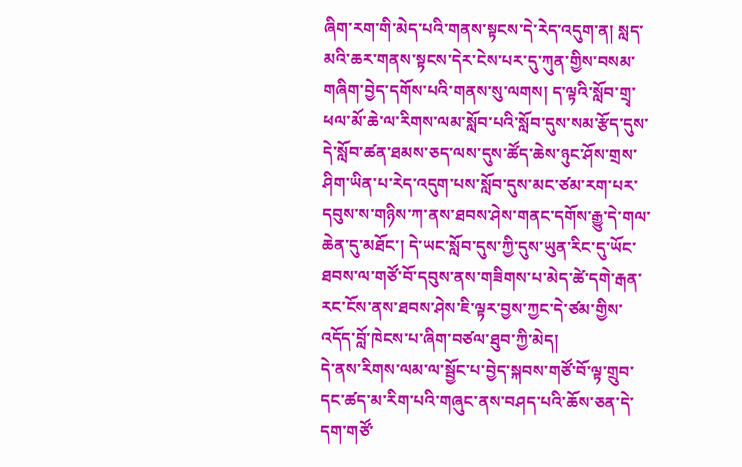ཞིག་རག་གི་མེད་པའི་གནས་སྟངས་དེ་རེད་འདུག་ན། སླད་མའི་ཆར་གནས་སྟངས་དེར་ངེས་པར་དུ་ཀུན་གྱིས་བསམ་གཞིག་བྱེད་དགོས་པའི་གནས་སུ་ལགས། ད་ལྟའི་སློབ་གྲྭ་ཕལ་མོ་ཆེ་ལ་རིགས་ལམ་སློབ་པའི་སློབ་དུས་སམ་རྩོད་དུས་དེ་སློབ་ཚན་ཐམས་ཅད་ལས་དུས་ཚོད་ཆེས་ཉུང་ཤོས་གྲས་ཤིག་ཡིན་པ་རེད་འདུག་པས་སློབ་དུས་མང་ཙམ་རག་པར་དབུས་ས་གཉིས་ཀ་ནས་ཐབས་ཤེས་གནང་དགོས་རྒྱུ་དེ་གལ་ཆེན་དུ་མཐོང་། དེ་ཡང་སློབ་དུས་ཀྱི་དུས་ཡུན་རིང་དུ་ཡོང་ཐབས་ལ་གཙོ་བོ་དབུས་ནས་གཟིགས་པ་མེད་ཚེ་དགེ་རྒན་རང་ངོས་ནས་ཐབས་ཤེས་ཇི་ལྟར་བྱས་ཀྱང་དེ་ཙམ་གྱིས་འདོད་བློ་ཁེངས་པ་ཞིག་བཙལ་ཐུབ་ཀྱི་མེད།
དེ་ནས་རིགས་ལམ་ལ་སྦྱོང་པ་བྱེད་སྐབས་གཙོ་བོ་ལྟ་གྲུབ་དང་ཚད་མ་རིག་པའི་གཞུང་ནས་བཤད་པའི་ཆོས་ཅན་དེ་དག་གཙོ་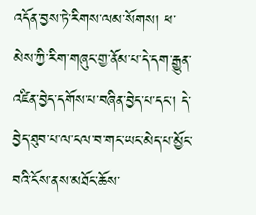འདོན་བྱས་ཏེ་རིགས་ལམ་སོགས། ཕ་མེས་ཀྱི་རིག་གཞུང་གྱ་ནོམ་པ་དེ་དག་རྒྱུན་འཛིན་བྱེད་དགོས་པ་བཞིན་བྱེད་པ་དང་། དེ་བྱེད་ཐུབ་པ་ལ་ངལ་བ་གང་ཡང་མེད་པ་མྱོང་བའི་ངོས་ནས་མཐོང་ཆོས་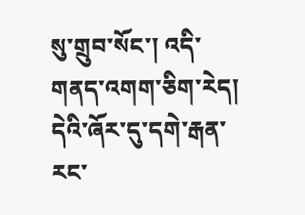སུ་གྲུབ་སོང་། འདི་གནད་འགག་ཅིག་རེད། དེའི་ཞོར་དུ་དགེ་རྒན་རང་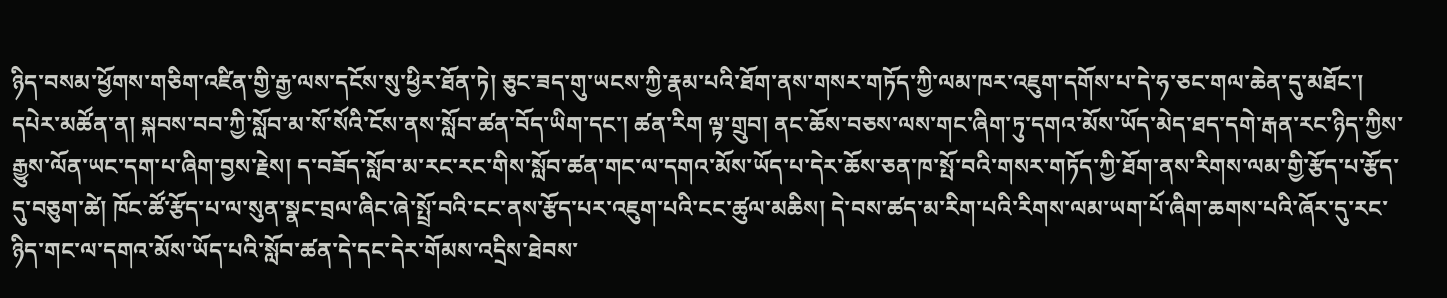ཉིད་བསམ་ཕྱོགས་གཅིག་འཛིན་གྱི་རྒྱ་ལས་དངོས་སུ་ཕྱིར་ཐོན་ཏེ། ཅུང་ཟད་གུ་ཡངས་ཀྱི་རྣམ་པའི་ཐོག་ནས་གསར་གཏོད་ཀྱི་ལམ་ཁར་འཇུག་དགོས་པ་དེ་ཧ་ཅང་གལ་ཆེན་དུ་མཐོང་། དཔེར་མཚོན་ན། སྐབས་བབ་ཀྱི་སློབ་མ་སོ་སོའི་ངོས་ནས་སློབ་ཚན་བོད་ཡིག་དང་། ཚན་རིག ལྟ་གྲུབ། ནང་ཆོས་བཅས་ལས་གང་ཞིག་ཏུ་དགའ་མོས་ཡོད་མེད་ཐད་དགེ་རྒན་རང་ཉིད་ཀྱིས་རྒྱུས་ལོན་ཡང་དག་པ་ཞིག་བྱས་རྗེས། ད་བཟོད་སློབ་མ་རང་རང་གིས་སློབ་ཚན་གང་ལ་དགའ་མོས་ཡོད་པ་དེར་ཆོས་ཅན་ཁ་སྤོ་བའི་གསར་གཏོད་ཀྱི་ཐོག་ནས་རིགས་ལམ་གྱི་རྩོད་པ་རྩོད་དུ་བཅུག་ཚེ། ཁོང་ཚོ་རྩོད་པ་ལ་སུན་སྣང་བྲལ་ཞིང་ཞེ་སྤྲོ་བའི་ངང་ནས་རྩོད་པར་འཇུག་པའི་ངང་ཚུལ་མཆིས། དེ་བས་ཚད་མ་རིག་པའི་རིགས་ལམ་ཡག་པོ་ཞིག་ཆགས་པའི་ཞོར་དུ་རང་ཉིད་གང་ལ་དགའ་མོས་ཡོད་པའི་སློབ་ཚན་དེ་དང་དེར་གོམས་འདྲིས་ཐེབས་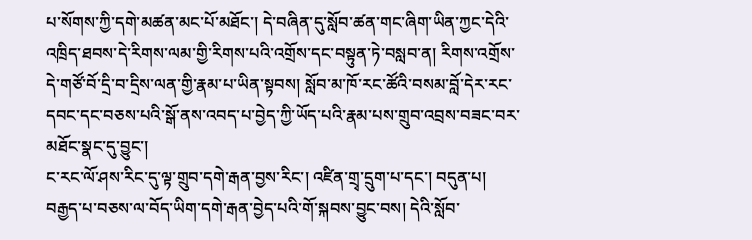པ་སོགས་ཀྱི་དགེ་མཚན་མང་པོ་མཐོང་། དེ་བཞིན་དུ་སློབ་ཚན་གང་ཞིག་ཡིན་ཀྱང་དེའི་འཁྲིད་ཐབས་དེ་རིགས་ལམ་གྱི་རིགས་པའི་འགྲོས་དང་བསྟུན་ཏེ་བསླབ་ན། རིགས་འགྲོས་དེ་གཙོ་བོ་དྲི་བ་དྲིས་ལན་གྱི་རྣམ་པ་ཡིན་སྟབས། སློབ་མ་ཁོ་རང་ཚོའི་བསམ་བློ་དེར་རང་དབང་དང་བཅས་པའི་སྒོ་ནས་འབད་པ་བྱེད་ཀྱི་ཡོད་པའི་རྣམ་པས་གྲུབ་འབྲས་བཟང་བར་མཐོང་སྣང་དུ་བྱུང་།
ང་རང་ལོ་ཤས་རིང་དུ་ལྟ་གྲུབ་དགེ་རྒན་བྱས་རིང་། འཛིན་གྲྭ་དྲུག་པ་དང་། བདུན་པ། བརྒྱད་པ་བཅས་ལ་བོད་ཡིག་དགེ་རྒན་བྱེད་པའི་གོ་སྐབས་བྱུང་བས། དེའི་སློབ་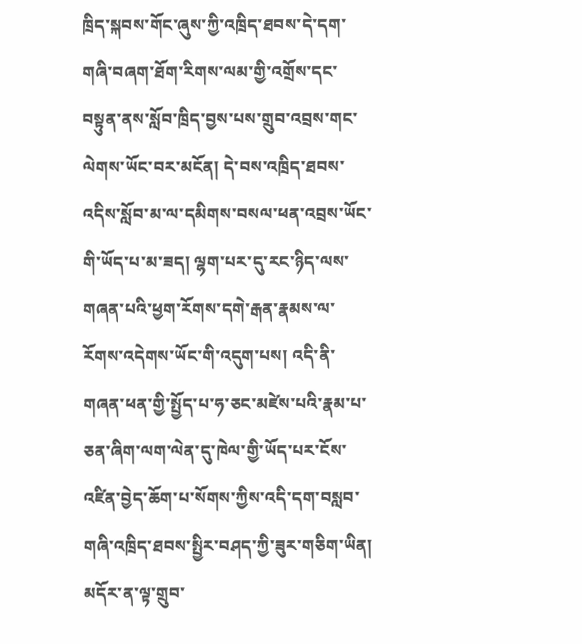ཁྲིད་སྐབས་གོང་ཞུས་ཀྱི་འཁྲིད་ཐབས་དེ་དག་གཞི་བཞག་ཐོག་རིགས་ལམ་གྱི་འགྲོས་དང་བསྟུན་ནས་སློབ་ཁྲིད་བྱས་པས་གྲུབ་འབྲས་གང་ལེགས་ཡོང་བར་མངོན། དེ་བས་འཁྲིད་ཐབས་འདིས་སློབ་མ་ལ་དམིགས་བསལ་ཕན་འབྲས་ཡོང་གི་ཡོད་པ་མ་ཟད། ལྷག་པར་དུ་རང་ཉིད་ལས་གཞན་པའི་ཕྱག་རོགས་དགེ་རྒན་རྣམས་ལ་རོགས་འདེགས་ཡོང་གི་འདུག་པས། འདི་ནི་གཞན་ཕན་གྱི་སྤྱོད་པ་ཧ་ཅང་མཛེས་པའི་རྣམ་པ་ཅན་ཞིག་ལག་ལེན་དུ་ཁེལ་གྱི་ཡོད་པར་ངོས་འཛིན་བྱེད་ཆོག་པ་སོགས་ཀྱིས་འདི་དག་བསླབ་གཞི་འཁྲིད་ཐབས་སྤྱིར་བཤད་ཀྱི་ཟུར་གཅིག་ཡིན། མདོར་ན་ལྟ་གྲུབ་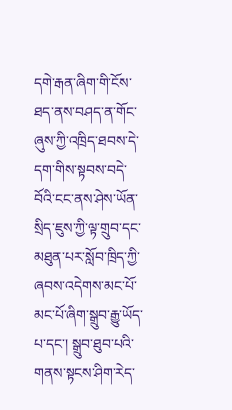དགེ་རྒན་ཞིག་གི་ངོས་ཐད་ནས་བཤད་ན་གོང་ཞུས་ཀྱི་འཁྲིད་ཐབས་དེ་དག་གིས་སྟབས་བདེ་བོའི་ངང་ནས་ཤེས་ཡོན་སྲིད་ཇུས་ཀྱི་ལྟ་གྲུབ་དང་མཐུན་པར་སློབ་ཁྲིད་ཀྱི་ཞབས་འདེགས་མང་པོ་མང་པོ་ཞིག་སྒྲུབ་རྒྱུ་ཡོད་པ་དང་། སྒྲུབ་ཐུབ་པའི་གནས་སྟངས་ཤིག་རེད་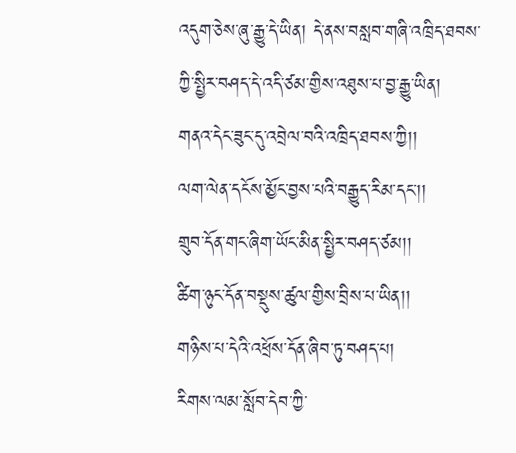འདུག་ཅེས་ཞུ་རྒྱུ་དེ་ཡིན། དེ་ནས་བསླབ་གཞི་འཁྲིད་ཐབས་ཀྱི་སྤྱིར་བཤད་དེ་འདི་ཙམ་གྱིས་འཐུས་པ་བྱ་རྒྱུ་ཡིན།
གནའ་དེང་ཟུང་དུ་འབྲེལ་བའི་འཁྲིད་ཐབས་ཀྱི།།
ལག་ལེན་དངོས་མྱོང་བྱས་པའི་བརྒྱུད་རིམ་དང་།།
གྲུབ་དོན་གང་ཞིག་ཡོང་མིན་སྤྱིར་བཤད་ཙམ།།
ཚིག་ཉུང་དོན་བསྡུས་ཚུལ་གྱིས་བྲིས་པ་ཡིན།།
གཉིས་པ་དེའི་འཕྲོས་དོན་ཞིབ་ཏུ་བཤད་པ།
རིགས་ལམ་སློབ་དེབ་ཀྱི་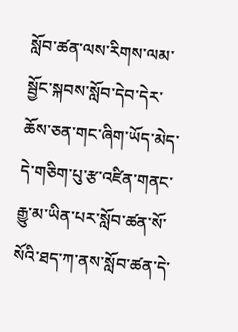སློབ་ཚན་ལས་རིགས་ལམ་སྦྱོང་སྐབས་སློབ་དེབ་དེར་ཆོས་ཅན་གང་ཞིག་ཡོད་མེད་དེ་གཅིག་པུ་རྩ་འཛིན་གནང་རྒྱུ་མ་ཡིན་པར་སློབ་ཚན་སོ་སོའི་ཐད་ཀ་ནས་སློབ་ཚན་དེ་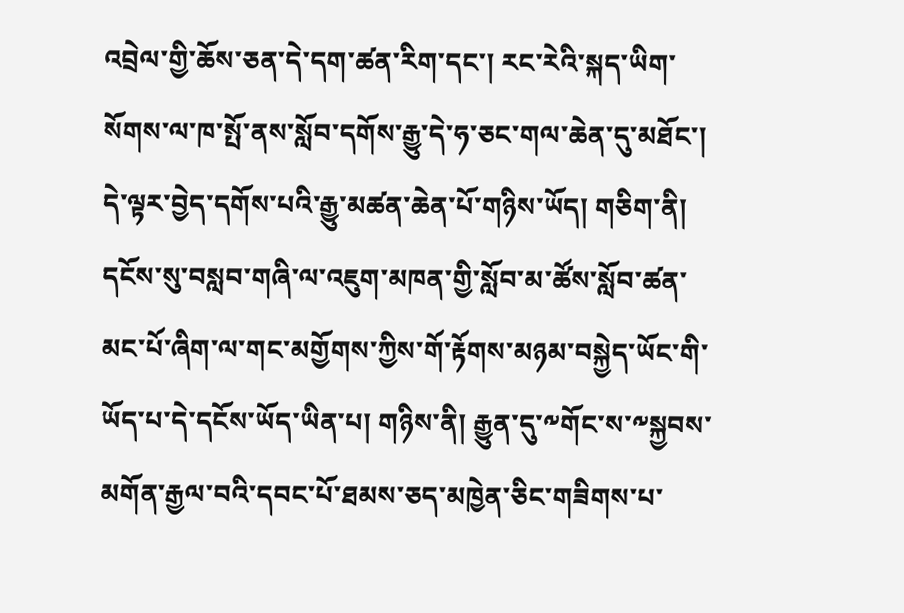འབྲེལ་གྱི་ཆོས་ཅན་དེ་དག་ཚན་རིག་དང་། རང་རེའི་སྐད་ཡིག་སོགས་ལ་ཁ་སྤོ་ནས་སློབ་དགོས་རྒྱུ་དེ་ཧ་ཅང་གལ་ཆེན་དུ་མཐོང་། དེ་ལྟར་བྱེད་དགོས་པའི་རྒྱུ་མཚན་ཆེན་པོ་གཉིས་ཡོད། གཅིག་ནི། དངོས་སུ་བསླབ་གཞི་ལ་འཇུག་མཁན་གྱི་སློབ་མ་ཚོས་སློབ་ཚན་མང་པོ་ཞིག་ལ་གང་མགྱོགས་ཀྱིས་གོ་རྟོགས་མཉམ་བསྐྱེད་ཡོང་གི་ཡོད་པ་དེ་དངོས་ཡོད་ཡིན་པ། གཉིས་ནི། རྒྱུན་དུ་༸གོང་ས་༸སྐྱབས་མགོན་རྒྱལ་བའི་དབང་པོ་ཐམས་ཅད་མཁྱེན་ཅིང་གཟིགས་པ་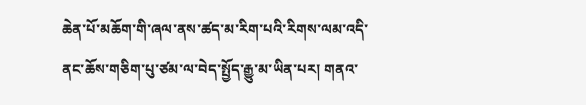ཆེན་པོ་མཆོག་གི་ཞལ་ནས་ཚད་མ་རིག་པའི་རིགས་ལམ་འདི་ནང་ཆོས་གཅིག་པུ་ཙམ་ལ་བེད་སྤྱོད་རྒྱུ་མ་ཡིན་པར། གནའ་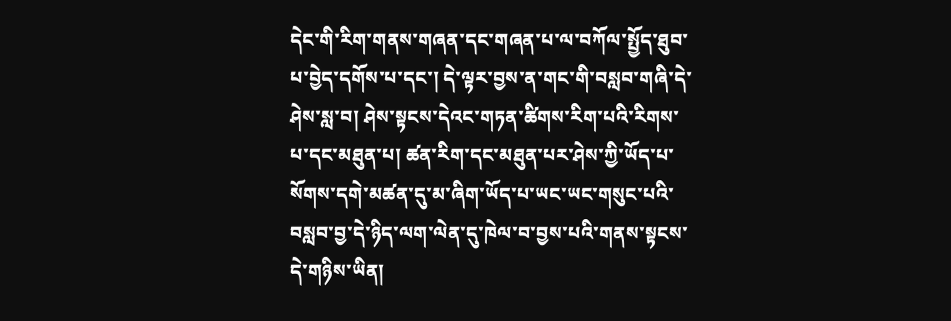དེང་གི་རིག་གནས་གཞན་དང་གཞན་པ་ལ་བཀོལ་སྤྱོད་ཐུབ་པ་བྱེད་དགོས་པ་དང་། དེ་ལྟར་བྱས་ན་གང་གི་བསླབ་གཞི་དེ་ཤེས་སླ་བ། ཤེས་སྟངས་དེའང་གཏན་ཚིགས་རིག་པའི་རིགས་པ་དང་མཐུན་པ། ཚན་རིག་དང་མཐུན་པར་ཤེས་ཀྱི་ཡོད་པ་སོགས་དགེ་མཚན་དུ་མ་ཞིག་ཡོད་པ་ཡང་ཡང་གསུང་པའི་བསླབ་བྱ་དེ་ཉིད་ལག་ལེན་དུ་ཁེལ་བ་བྱས་པའི་གནས་སྟངས་དེ་གཉིས་ཡིན།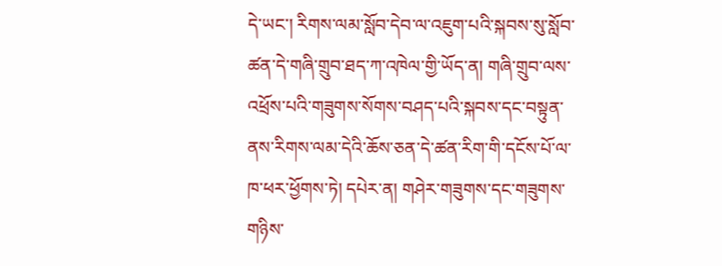དེ་ཡང་། རིགས་ལམ་སློབ་དེབ་ལ་འཇུག་པའི་སྐབས་སུ་སློབ་ཚན་དེ་གཞི་གྲུབ་ཐད་ཀ་འཁེལ་གྱི་ཡོད་ན། གཞི་གྲུབ་ལས་འཕྲོས་པའི་གཟུགས་སོགས་བཤད་པའི་སྐབས་དང་བསྟུན་ནས་རིགས་ལམ་དེའི་ཆོས་ཅན་དེ་ཚན་རིག་གི་དངོས་པོ་ལ་ཁ་ཕར་ཕྱོགས་ཏེ། དཔེར་ན། གཤེར་གཟུགས་དང་གཟུགས་གཉིས་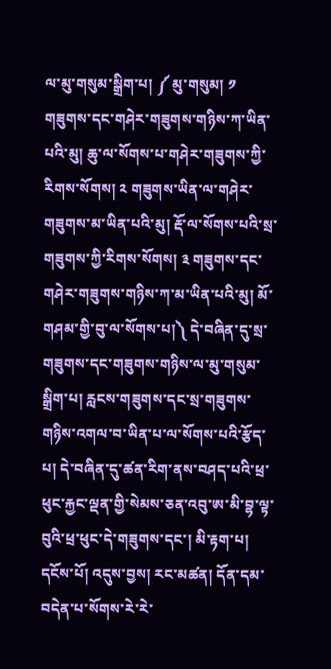ལ་མུ་གསུམ་སྒྲིག་པ། ༼ མུ་གསུམ། ༡ གཟུགས་དང་གཤེར་གཟུགས་གཉིས་ཀ་ཡིན་པའི་མུ། ཆུ་ལ་སོགས་པ་གཤེར་གཟུགས་ཀྱི་རིགས་སོགས། ༢ གཟུགས་ཡིན་ལ་གཤེར་གཟུགས་མ་ཡིན་པའི་མུ། རྡོ་ལ་སོགས་པའི་སྲ་གཟུགས་ཀྱི་རིགས་སོགས། ༣ གཟུགས་དང་གཤེར་གཟུགས་གཉིས་ཀ་མ་ཡིན་པའི་མུ། མོ་གཤམ་གྱི་བུ་ལ་སོགས་པ།༽ དེ་བཞིན་དུ་སྲ་གཟུགས་དང་གཟུགས་གཉིས་ལ་མུ་གསུམ་སྒྲིག་པ། རླངས་གཟུགས་དང་སྲ་གཟུགས་གཉིས་འགལ་བ་ཡིན་པ་ལ་སོགས་པའི་རྩོད་པ། དེ་བཞིན་དུ་ཚན་རིག་ནས་བཤད་པའི་ཕྲ་ཕུང་རྐྱང་ལྡན་གྱི་སེམས་ཅན་འབུ་ཨ་མི་བྷ་ལྟ་བུའི་ཕྲ་ཕུང་དེ་གཟུགས་དང་། མི་རྟག་པ། དངོས་པོ། འདུས་བྱས། རང་མཚན། དོན་དམ་བདེན་པ་སོགས་རེ་རེ་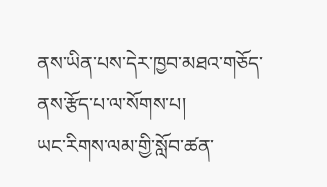ནས་ཡིན་པས་དེར་ཁྱབ་མཐའ་གཅོད་ནས་རྩོད་པ་ལ་སོགས་པ།
ཡང་རིགས་ལམ་གྱི་སློབ་ཚན་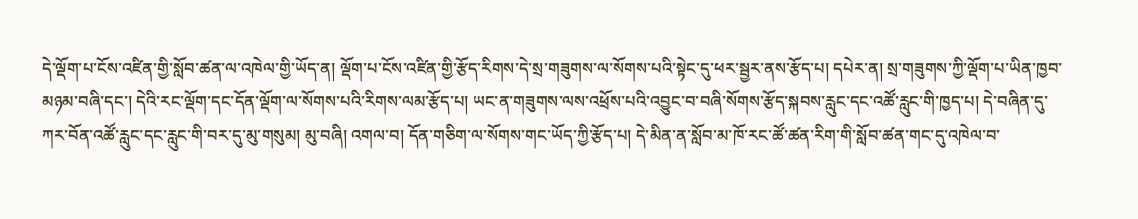དེ་ལྡོག་པ་ངོས་འཛིན་གྱི་སློབ་ཚན་ལ་འཁེལ་གྱི་ཡོད་ན། ལྡོག་པ་ངོས་འཛིན་གྱི་རྩོད་རིགས་དེ་སྲ་གཟུགས་ལ་སོགས་པའི་སྟེང་དུ་ཕར་སྦྱར་ནས་རྩོད་པ། དཔེར་ན། སྲ་གཟུགས་ཀྱི་ལྡོག་པ་ཡིན་ཁྱབ་མཉམ་བཞི་དང་། དེའི་རང་ལྡོག་དང་དོན་ལྡོག་ལ་སོགས་པའི་རིགས་ལམ་རྩོད་པ། ཡང་ན་གཟུགས་ལས་འཕྲོས་པའི་འབྱུང་བ་བཞི་སོགས་རྩོད་སྐབས་རླུང་དང་འཚོ་རླུང་གི་ཁྱད་པ། དེ་བཞིན་དུ་ཀར་བོན་འཚོ་རླུང་དང་རླུང་གི་བར་དུ་མུ་གསུམ། མུ་བཞི། འགལ་བ། དོན་གཅིག་ལ་སོགས་གང་ཡོད་ཀྱི་རྩོད་པ། དེ་མིན་ན་སློབ་མ་ཁོ་རང་ཚོ་ཚན་རིག་གི་སློབ་ཚན་གང་དུ་འཁེལ་བ་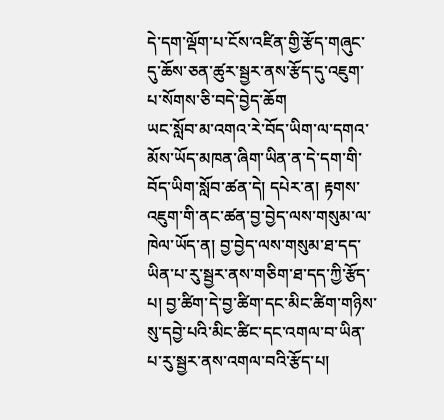དེ་དག་ལྡོག་པ་ངོས་འཛིན་གྱི་རྩོད་གཞུང་དུ་ཆོས་ཅན་ཚུར་སྦྱར་ནས་རྩོད་དུ་འཇུག་པ་སོགས་ཅི་བདེ་བྱེད་ཆོག
ཡང་སློབ་མ་འགའ་རེ་བོད་ཡིག་ལ་དགའ་མོས་ཡོད་མཁན་ཞིག་ཡིན་ན་དེ་དག་གི་བོད་ཡིག་སློབ་ཚན་དེ། དཔེར་ན། རྟགས་འཇུག་གི་ནང་ཚན་བྱ་བྱེད་ལས་གསུམ་ལ་ཁེལ་ཡོད་ན། བྱ་བྱེད་ལས་གསུམ་ཐ་དད་ཡིན་པ་རུ་སྦྱར་ནས་གཅིག་ཐ་དད་ཀྱི་རྩོད་པ། བྱ་ཚིག་དེ་བྱ་ཚིག་དང་མིང་ཚིག་གཉིས་སུ་དབྱེ་པའི་མིང་ཚིང་དང་འགལ་བ་ཡིན་པ་རུ་སྦྱར་ནས་འགལ་བའི་རྩོད་པ།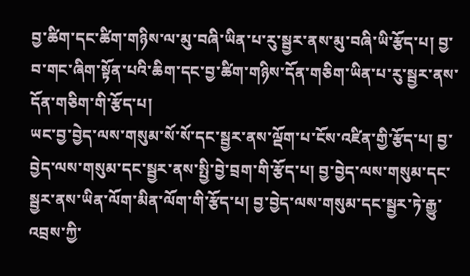བྱ་ཚིག་དང་ཚིག་གཉིས་ལ་མུ་བཞི་ཡིན་པ་རུ་སྦྱར་ནས་མུ་བཞི་ཡི་རྩོད་པ། བྱ་བ་གང་ཞིག་སྟོན་པའི་ཆིག་དང་བྱ་ཚིག་གཉིས་དོན་གཅིག་ཡིན་པ་རུ་སྦྱར་ནས་དོན་གཅིག་གི་རྩོད་པ།
ཡང་བྱ་བྱེད་ལས་གསུམ་སོ་སོ་དང་སྦྱར་ནས་ལྡོག་པ་ངོས་འཛིན་གྱི་རྩོད་པ། བྱ་བྱེད་ལས་གསུམ་དང་སྦྱར་ནས་སྤྱི་བྱེ་བྲག་གི་རྩོད་པ། བྱ་བྱེད་ལས་གསུམ་དང་སྦྱར་ནས་ཡིན་ལོག་མིན་ལོག་གི་རྩོད་པ། བྱ་བྱེད་ལས་གསུམ་དང་སྦྱར་ཏེ་རྒྱུ་འབྲས་ཀྱི་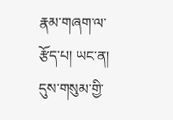རྣམ་གཞག་ལ་རྩོད་པ། ཡང་ན། དུས་གསུམ་གྱི་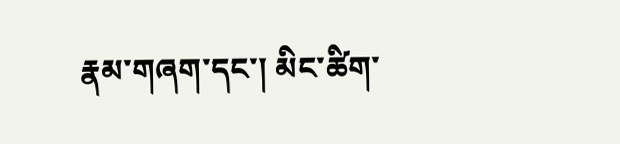རྣམ་གཞག་དང་། མིང་ཚིག་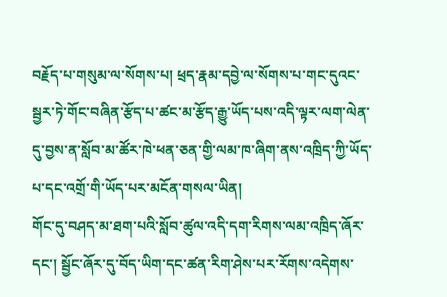བརྗོད་པ་གསུམ་ལ་སོགས་པ། ཕྲད་རྣམ་དབྱེ་ལ་སོགས་པ་གང་དུའང་སྦྱར་ཏེ་གོང་བཞིན་རྩོད་པ་ཚང་མ་རྩོད་རྒྱུ་ཡོད་པས་འདི་ལྟར་ལག་ལེན་དུ་བྱས་ན་སློབ་མ་ཚོར་ཁེ་ཕན་ཅན་གྱི་ལམ་ཁ་ཞིག་ནས་འཁྲིད་ཀྱི་ཡོད་པ་དང་འགྲོ་གི་ཡོད་པར་མངོན་གསལ་ཡིན།
གོང་དུ་བཤད་མ་ཐག་པའི་སློབ་ཚུལ་འདི་དག་རིགས་ལམ་འཁྲིད་ཞོར་དང་། སྦྱོང་ཞོར་དུ་བོད་ཡིག་དང་ཚན་རིག་ཤེས་པར་རོགས་འདེགས་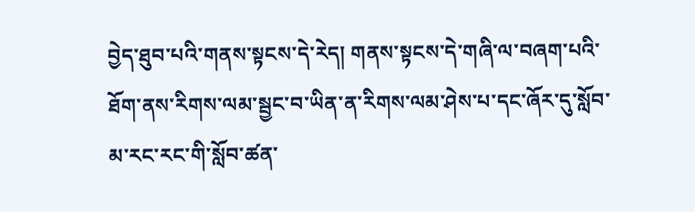བྱེད་ཐུབ་པའི་གནས་སྟངས་དེ་རེད། གནས་སྟངས་དེ་གཞི་ལ་བཞག་པའི་ཐོག་ནས་རིགས་ལམ་སྦྱང་བ་ཡིན་ན་རིགས་ལམ་ཤེས་པ་དང་ཞོར་དུ་སློབ་མ་རང་རང་གི་སློབ་ཚན་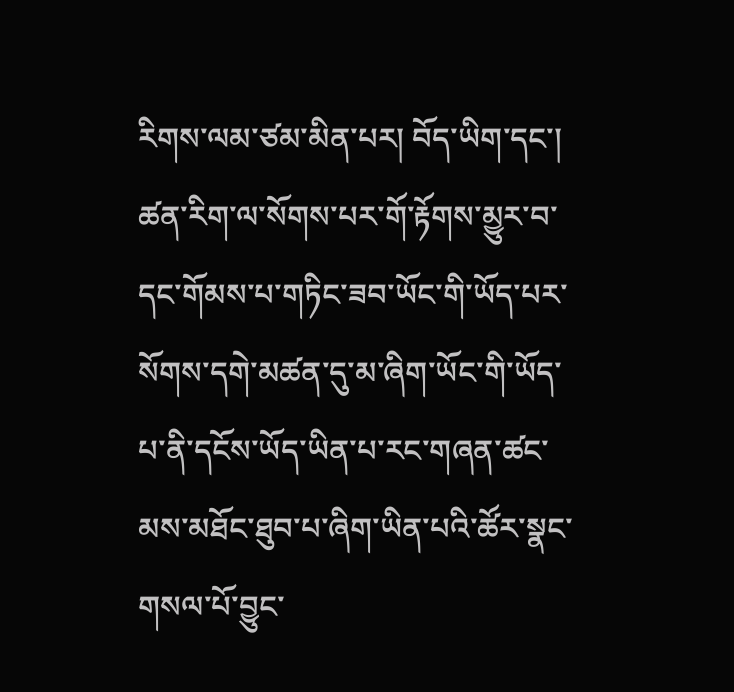རིགས་ལམ་ཙམ་མིན་པར། བོད་ཡིག་དང་། ཚན་རིག་ལ་སོགས་པར་གོ་རྟོགས་མྱུར་བ་དང་གོམས་པ་གཏིང་ཟབ་ཡོང་གི་ཡོད་པར་སོགས་དགེ་མཚན་དུ་མ་ཞིག་ཡོང་གི་ཡོད་པ་ནི་དངོས་ཡོད་ཡིན་པ་རང་གཞན་ཚང་མས་མཐོང་ཐུབ་པ་ཞིག་ཡིན་པའི་ཚོར་སྣང་གསལ་པོ་བྱུང་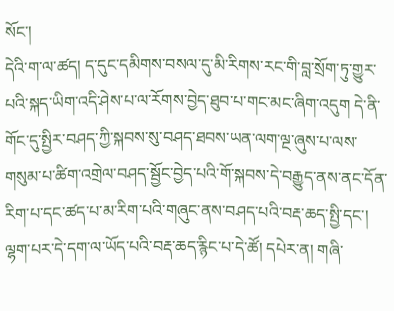སོང་།
དེའི་ག་ལ་ཚད། ད་དུང་དམིགས་བསལ་དུ་མི་རིགས་རང་གི་བླ་སྲོག་ཏུ་གྱུར་པའི་སྐད་ཡིག་འདི་ཤེས་པ་ལ་རོགས་བྱེད་ཐུབ་པ་གང་མང་ཞིག་འདུག དེ་ནི་གོང་དུ་སྤྱིར་བཤད་ཀྱི་སྐབས་སུ་བཤད་ཐབས་ཡན་ལག་ལྔ་ཞུས་པ་ལས་གསུམ་པ་ཚིག་འགྲེལ་བཤད་སྦྱོང་བྱེད་པའི་གོ་སྐབས་དེ་བརྒྱུད་ནས་ནང་དོན་རིག་པ་དང་ཚད་པ་མ་རིག་པའི་གཞུང་ནས་བཤད་པའི་བརྡ་ཆད་སྤྱི་དང་། ལྷག་པར་དེ་དག་ལ་ཡོད་པའི་བརྡ་ཆད་རྙིང་པ་དེ་ཚོ། དཔེར་ན། གཞི་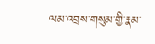ལམ་འབྲས་གསུམ་གྱི་རྣམ་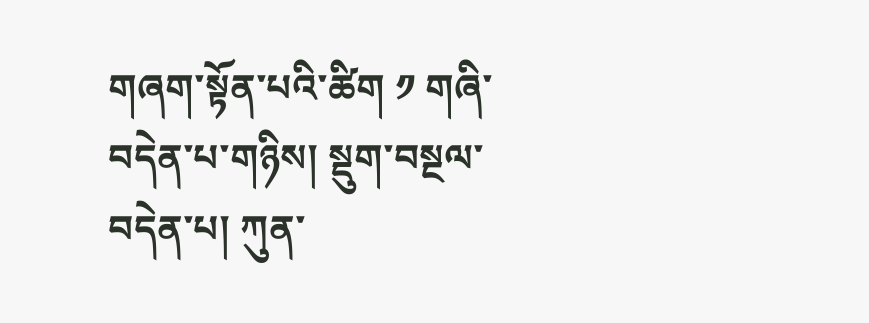གཞག་སྟོན་པའི་ཚིག ༡ གཞི་བདེན་པ་གཉིས། སྡུག་བསྔལ་བདེན་པ། ཀུན་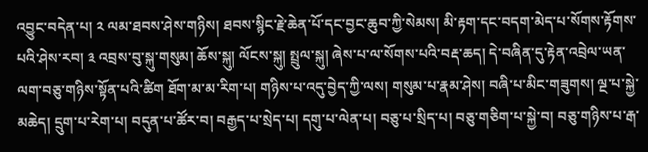འབྱུང་བདེན་པ། ༢ ལམ་ཐབས་ཤེས་གཉིས། ཐབས་སྙིང་རྗེ་ཆེན་པོ་དང་བྱང་ཆུབ་ཀྱི་སེམས། མི་རྟག་དང་བདག་མེད་པ་སོགས་རྟོགས་པའི་ཤེས་རབ། ༣ འབྲས་བུ་སྐུ་གསུམ། ཆོས་སྐུ། ལོངས་སྐུ། སྤྲུལ་སྐུ། ཞེས་པ་ལ་སོགས་པའི་བརྡ་ཆད། དེ་བཞིན་དུ་རྟེན་འབྲེལ་ཡན་ལག་བཅུ་གཉིས་སྟོན་པའི་ཚིག ཐོག་མ་མ་རིག་པ། གཉིས་པ་འདུ་བྱེད་ཀྱི་ལས། གསུམ་པ་རྣམ་ཤེས། བཞི་པ་མིང་གཟུགས། ལྔ་པ་སྐྱེ་མཆེད། དྲུག་པ་རེག་པ། བདུན་པ་ཚོར་བ། བརྒྱད་པ་སྲེད་པ། དགུ་པ་ལེན་པ། བཅུ་པ་སྲིད་པ། བཅུ་གཅིག་པ་སྐྱེ་བ། བཅུ་གཉིས་པ་རྒ་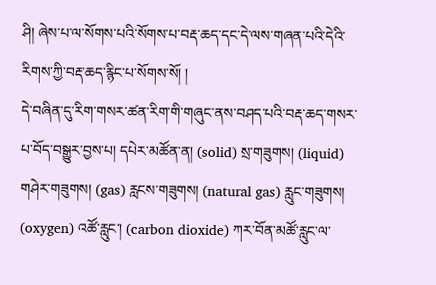ཤི། ཞེས་པ་ལ་སོགས་པའི་སོགས་པ་བརྡ་ཆད་དང་དེ་ལས་གཞན་པའི་དེའི་རིགས་ཀྱི་བརྡ་ཆད་རྙིང་པ་སོགས་སོ། །
དེ་བཞིན་དུ་རིག་གསར་ཚན་རིག་གི་གཞུང་ནས་བཤད་པའི་བརྡ་ཆད་གསར་པ་བོད་བསྒྱུར་བྱས་པ། དཔེར་མཚོན་ན། (solid) སྲ་གཟུགས། (liquid) གཤེར་གཟུགས། (gas) རླངས་གཟུགས། (natural gas) རླུང་གཟུགས། (oxygen) འཚོ་རླུང་། (carbon dioxide) ཀར་བོན་མཚོ་རླུང་ལ་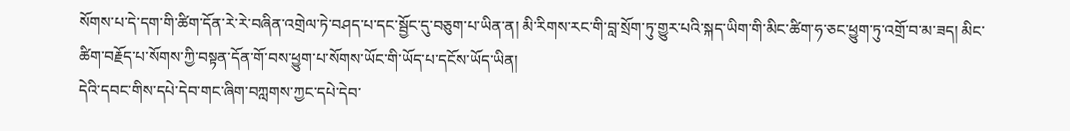སོགས་པ་དེ་དག་གི་ཚིག་དོན་རེ་རེ་བཞིན་འགྲེལ་ཏེ་བཤད་པ་དང་སྦྱོང་དུ་བཅུག་པ་ཡིན་ན། མི་རིགས་རང་གི་བླ་སྲོག་ཏུ་གྱུར་པའི་སྐད་ཡིག་གི་མིང་ཚིག་ཧ་ཅང་ཕྱུག་ཏུ་འགྲོ་བ་མ་ཟད། མིང་ཚིག་བརྗོད་པ་སོགས་ཀྱི་བསྟན་དོན་གོ་བས་ཕྱུག་པ་སོགས་ཡོང་གི་ཡོད་པ་དངོས་ཡོད་ཡིན།
དེའི་དབང་གིས་དཔེ་དེབ་གང་ཞིག་བཀླགས་ཀྱང་དཔེ་དེབ་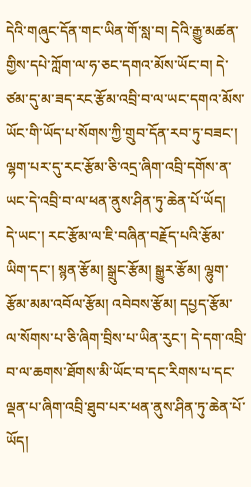དེའི་གཞུང་དོན་གང་ཡིན་གོ་སླ་བ། དེའི་རྒྱུ་མཚན་གྱིས་དཔེ་ཀློག་ལ་ཧ་ཅང་དགའ་མོས་ཡོང་བ། དེ་ཙམ་དུ་མ་ཟད་རང་རྩོམ་འབྲི་བ་ལ་ཡང་དགའ་མོས་ཡོང་གི་ཡོད་པ་སོགས་ཀྱི་གྲུབ་དོན་རབ་ཏུ་བཟང་། ལྷག་པར་དུ་རང་རྩོམ་ཅི་འདྲ་ཞིག་འབྲི་དགོས་ན་ཡང་དེ་འབྲི་བ་ལ་ཕན་ནུས་ཤིན་ཏུ་ཆེན་པོ་ཡོད།
དེ་ཡང་། རང་རྩོམ་ལ་ཇི་བཞིན་བརྗོད་པའི་རྩོམ་ཡིག་དང་། སྙན་རྩོམ། སྒྲུང་རྩོམ། སྒྱུར་རྩོམ། ལྷུག་རྩོམ་མམ་འབོལ་རྩོམ། འབེབས་རྩོམ། དཔྱད་རྩོམ་ལ་སོགས་པ་ཅི་ཞིག་བྲིས་པ་ཡིན་རུང་། དེ་དག་འབྲི་བ་ལ་ཆགས་ཐོགས་མི་ཡོང་བ་དང་རིགས་པ་དང་ལྡན་པ་ཞིག་འབྲི་ཐུབ་པར་ཕན་ནུས་ཤིན་ཏུ་ཆེན་པོ་ཡོད།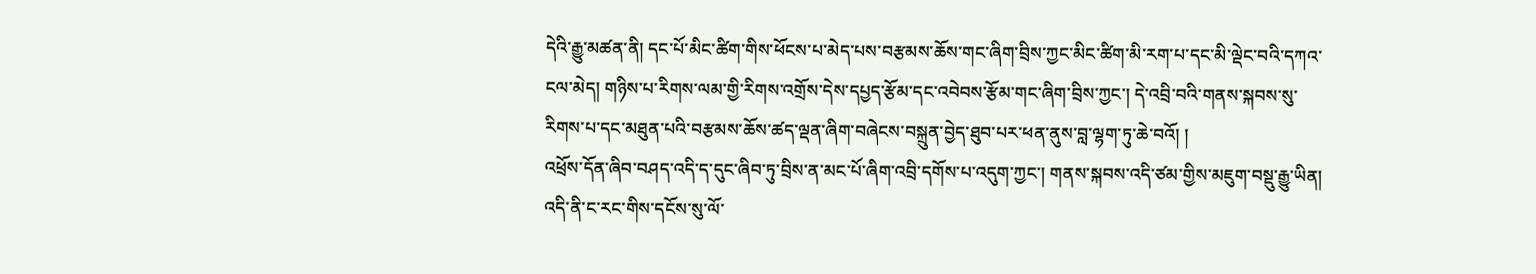དེའི་རྒྱུ་མཚན་ནི། དང་པོ་མིང་ཚིག་གིས་ཕོངས་པ་མེད་པས་བརྩམས་ཆོས་གང་ཞིག་བྲིས་ཀྱང་མིང་ཚིག་མི་རག་པ་དང་མི་ལྡེང་བའི་དཀའ་ངལ་མེད། གཉིས་པ་རིགས་ལམ་གྱི་རིགས་འགྲོས་དེས་དཔྱད་རྩོམ་དང་འབེབས་རྩོམ་གང་ཞིག་བྲིས་ཀྱང་། དེ་འབྲི་བའི་གནས་སྐབས་སུ་རིགས་པ་དང་མཐུན་པའི་བརྩམས་ཆོས་ཚད་ལྡན་ཞིག་བཞེངས་བསྐྲུན་བྱེད་ཐུབ་པར་ཕན་ནུས་བླ་ལྷག་ཏུ་ཆེ་བའོ། །
འཕྲོས་དོན་ཞིབ་བཤད་འདི་ད་དུང་ཞིབ་ཏུ་བྲིས་ན་མང་པོ་ཞིག་འབྲི་དགོས་པ་འདུག་ཀྱང་། གནས་སྐབས་འདི་ཙམ་གྱིས་མཇུག་བསྡུ་རྒྱུ་ཡིན། འདི་ནི་ང་རང་གིས་དངོས་སུ་ལོ་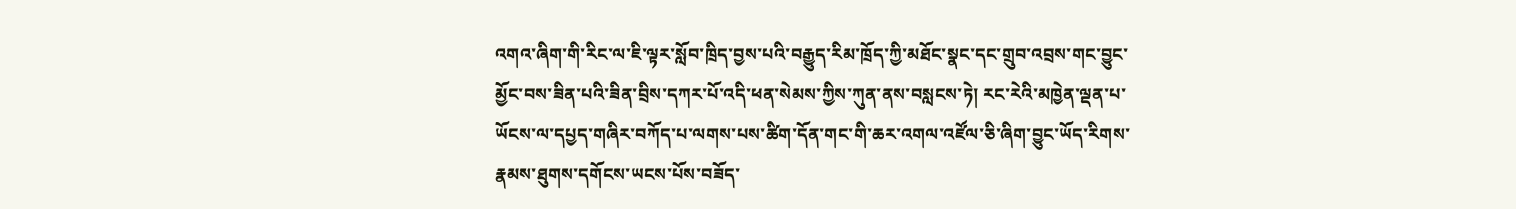འགའ་ཞིག་གི་རིང་ལ་ཇི་ལྟར་སློབ་ཁྲིད་བྱས་པའི་བརྒྱུད་རིམ་ཁྲོད་ཀྱི་མཐོང་སྣང་དང་གྲུབ་འབྲས་གང་བྱུང་མྱོང་བས་ཟིན་པའི་ཟིན་བྲིས་དཀར་པོ་འདི་ཕན་སེམས་ཀྱིས་ཀུན་ནས་བསླངས་ཏེ། རང་རེའི་མཁྱེན་ལྡན་པ་ཡོངས་ལ་དཔྱད་གཞིར་བཀོད་པ་ལགས་པས་ཚིག་དོན་གང་གི་ཆར་འགལ་འཛོལ་ཅི་ཞིག་བྱུང་ཡོད་རིགས་རྣམས་ཐུགས་དགོངས་ཡངས་པོས་བཟོད་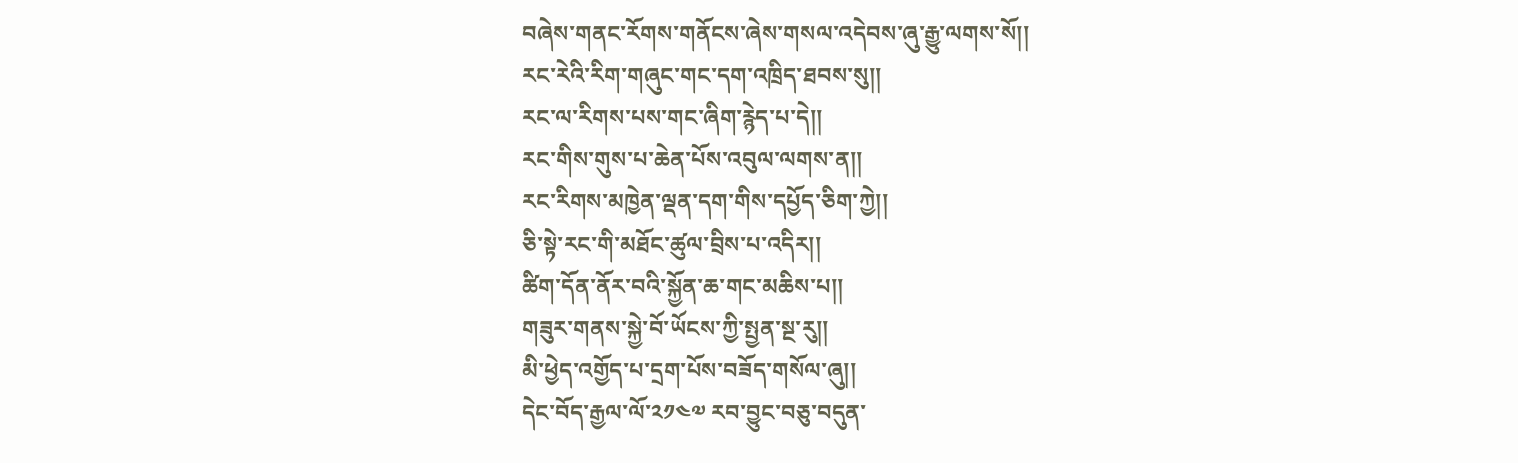བཞེས་གནང་རོགས་གནོངས་ཞེས་གསལ་འདེབས་ཞུ་རྒྱུ་ལགས་སོ།།
རང་རེའི་རིག་གཞུང་གང་དག་འཁྲིད་ཐབས་སུ།།
རང་ལ་རིགས་པས་གང་ཞིག་རྙེད་པ་དེ།།
རང་གིས་གུས་པ་ཆེན་པོས་འབུལ་ལགས་ན།།
རང་རིགས་མཁྱེན་ལྡན་དག་གིས་དཔྱོད་ཅིག་ཀྱེ།།
ཅི་སྟེ་རང་གི་མཐོང་ཚུལ་བྲིས་པ་འདིར།།
ཚིག་དོན་ནོར་བའི་སྐྱོན་ཆ་གང་མཆིས་པ།།
གཟུར་གནས་སྐྱེ་བོ་ཡོངས་ཀྱི་སྤྱན་སྔ་རུ།།
མི་ཕྱེད་འགྱོད་པ་དྲག་པོས་བཟོད་གསོལ་ཞུ།།
དེང་བོད་རྒྱལ་ལོ་༢༡༤༧ རབ་བྱུང་བཅུ་བདུན་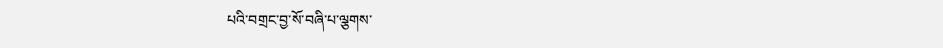པའི་བགྲང་བྱ་སོ་བཞི་པ་ལྕགས་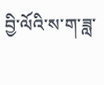བྱི་ལོའི་ས་ག་ཟླ་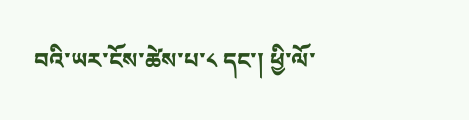བའི་ཡར་ངོས་ཚེས་པ་༨ དང་། ཕྱི་ལོ་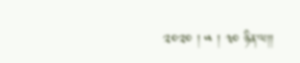༢༠༢༠ ། ༥ ། ༣༠ ཉིན་ལ།།